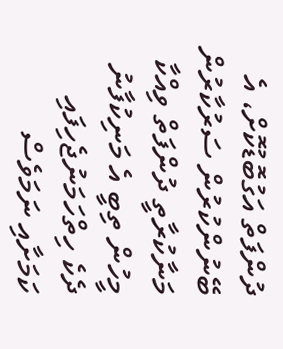ދުންފަތް އަގުބޮޑުކޮށް، އެ ބޭނުންކުރުން ސަރުކާރުން މަނާކުރާތީ ދުންފަތް ވިއްކާ މީހުން ތިބީ އެ މަނިކުފާނު ދެކެ ހިތްހަމަނުޖެހިފައި ކަމަށާއި ނަމަވެސް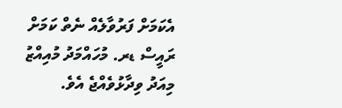އެކަމަށް ފަރުވާލެއް ނެތް ކަމަށް ރައީސް ޑރ. މުހައްމަދު މުއިއްޒު މިއަދު ވިދާޅުވެއްޖެ އެވެ.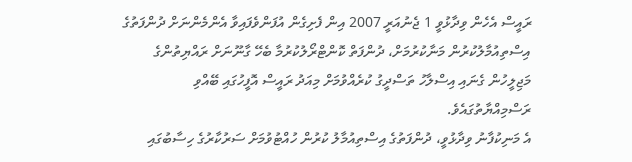ރައީސް އެހެން ވިދާޅުވީ 1 ޖެނުއަރީ 2007 އިން ފެށިގެން އުފަންވެފައިވާ އެންމެންނަށް ދުންފަތުގެ އިސްތިއުމާލުކުރުން މަނާކުރުމަށް، ދުންފަތް ކޮންޓްރޯލުކުރުމާ ބެހޭ ގާނޫނަށް ރައްޔިތުންގެ މަޖިލީހުން ގެނައި އިސްލާހު ތަސްދީގު ކުރެއްވުމަށް މިއަދު ރައީސް އޮފީހުގައި ބޭއްވި ރަސްމިއްޔާތުގައެވެ.
އެ މަނިކުފާނު ވިދާޅުވީ، ދުންފަތުގެ އިސްތިއުމާލު ކުރުން ހުއްޓުވުމަށް ސަރުކާރުގެ ހިސާބުގައި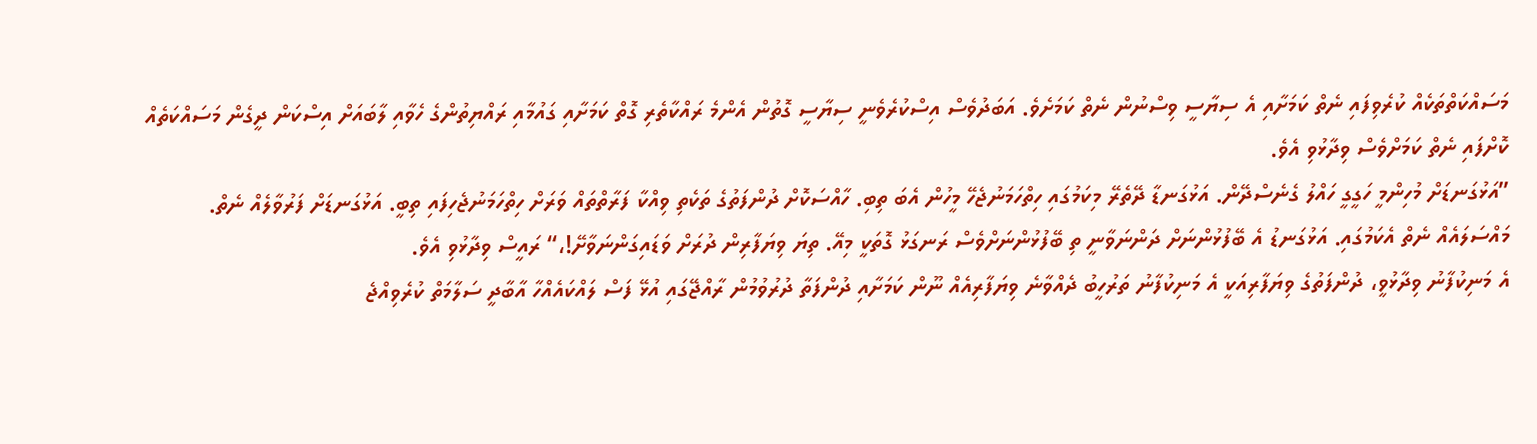މަސައްކަތްތަކެއް ކުރެވިފައި ނެތް ކަމަށާއި އެ ސިޔާސީ ވިސްނުން ނެތް ކަމަށެވެ. އަބަދުވެސް އިސްކުރެވެނީ ސިޔާސީ ގޮތުން އެންމެ ރައްކާތެރި ގޮތް ކަމަށާއި ގައުމާއި ރައްޔިތުންގެ ހެވާއި ލާބައަށް އިސްކަން ދީގެން މަސައްކަތެއް ކޮށްފައި ނެތް ކަމަށްވެސް ވިދާޅުވި އެވެ.
”އަޅުގަނޑަށް މުހިންމީ ހަގީގީ ހައްލު ގެނެސްދޭން. އަޅުގަނޑާ ދޭތެރޭ މިކަމުގައި ހިތްހަމަނުޖެހޭ މީހުން އެބަ ތިބި. ހާއްސަކޮށް ދުންފަތުގެ ތަކެތި ވިއްކާ ފަރާތްތައް ވަރަށް ހިތްހަމަނުޖެހިފައި ތިބީ. އަޅުގަނޑަށް ފަރުވާލެއް ނެތް. މައްސަލައެއް ނެތް އެކަމުގައި. އަޅުގަނޑު އެ ބޭފުޅުންނަށް ދަންނަވާނީ ތި ބޭފުޅުންނަށްވެސް ރަނގަޅު ގޮތަކީ މިއޭ. ތިޔަ ވިޔަފާރިން ދުރަށް ވަޑައިގަންނަވާށޭ!،“ ރައީސް ވިދާޅުވި އެވެ.
އެ މަނިކުފާނު ވިދާޅުވީ، ދުންފަތުގެ ވިޔަފާރިއަކީ އެ މަނިކުފާނު ތަރުހީބު ދެއްވާނެ ވިޔަފާރިއެއް ނޫން ކަމަށާއި ދުންފަތާ ދުރުވުމުން ރާއްޖޭގައި އުޅޭ ފަސް ލައްކައެއްހާ އާބާދީ ސަލާމަތް ކުރެވިއްޖެ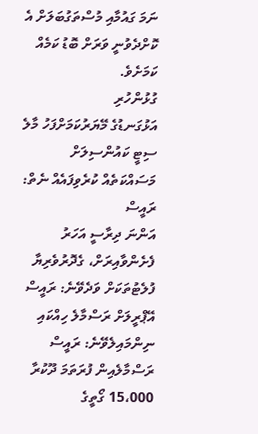ނަމަ ގައުމާއި މުސްތަގުބަލަށް އެ ކޮށްދެވުނީ ވަރަށް ބޮޑު ކަމެއް ކަމަށެވެ.
ގުޅުންހުރި
އަޅުގަނޑުގެ މޭޔަރުކަމަށްފަހު މާލެ ސިޓީ ކައުންސިލަށް މަސައްކަތެއް ކުރެވިފައެއް ނެތް: ރައީސް
އަންނަ ދިރާސީ އަހަރު ފެށެންވާއިރަށް، ގެދޮރުވެރިޔާ ފުލެޓުތަކަށް ވަދެވޭނެ: ރައީސް
އޭޕްރީލަށް ރަސްމާލެ ހިއްކައި ނިންމައިލެވޭނެ: ރައީސް
ރަސްމާލެއިން ފުރަތަމަ ދޫކުރާ 15،000 ގޯތީގެ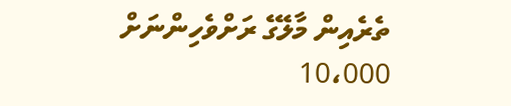ތެރެއިން މާލޭގެ ރަށްވެހިންނަށް 10،000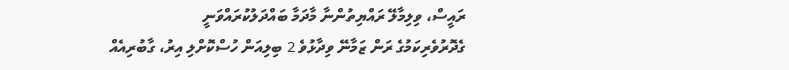ރައީސް، ވިލިމާލޭ ރައްޔިތުންނާ މާދަމާ ބައްދަލުކުރައްވަނީ
ގެދޮރުވެރިކަމުގެ ރަން ޒަމާނޭ ވިދާޅުވެ 2 ބިލިއަން ހުސްކޮށްލި އިރު، ގާބުރިއެއް